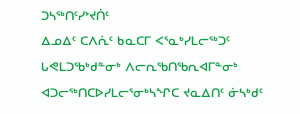ᑐᓴᖅᑎᑦᓯᔾᔪᑏᑦ
ᐃᓄᐃᑦ ᑕᐱᕇᑦ ᑲᓇᑕᒥ ᐸᕐᓇᒃᓯᒪᓕᖅᑐᑦ ᒐᕙᒪᑐᖃᒃᑯᓐᓂᒃ ᐱᓕᕆᖃᑎᖃᕆᐊᒥᓐᓂᒃ ᐊᑐᓕᖅᑎᑕᐅᓯᒪᓕᕐᓂᒃᓴᖏᑕ ᔪᓇᐃᑎᑦ ᓃᓴᒃᑯᑦ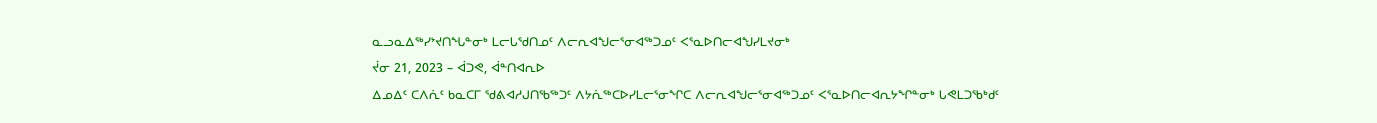ᓇᓗᓇᐃᖅᓯᔾᔪᑎᖓᓐᓂᒃ ᒪᓕᒐᖁᑎᓄᑦ ᐱᓕᕆᐊᖑᓕᕐᓂᐊᖅᑐᓄᑦ ᐸᕐᓇᐅᑎᓕᐊᖑᓯᒪᔪᓂᒃ
ᔫᓂ 21, 2023 – ᐋᑐᕙ, ᐋᓐᑎᐊᕆᐅ
ᐃᓄᐃᑦ ᑕᐱᕇᑦ ᑲᓇᑕᒥ ᖁᕕᐊᓱᒍᑎᖃᖅᑐᑦ ᐱᔭᕇᖅᑕᐅᓯᒪᓕᕐᓂᖏᑕ ᐱᓕᕆᐊᖑᓕᕐᓂᐊᖅᑐᓄᑦ ᐸᕐᓇᐅᑎᓕᐊᕆᔭᖏᓐᓂᒃ ᒐᕙᒪᑐᖃᒃᑯᑦ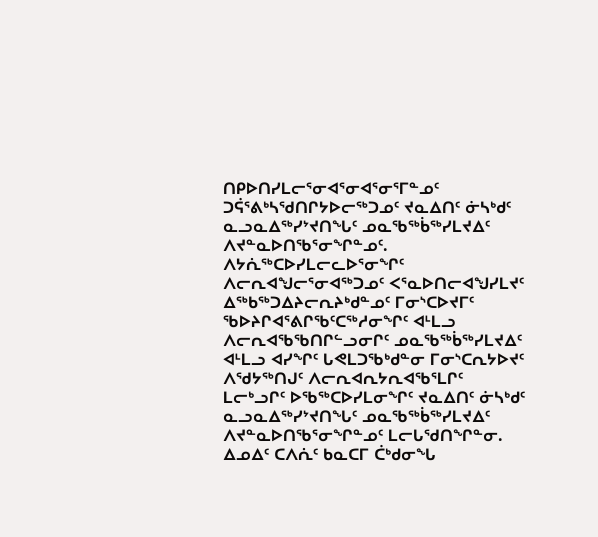ᑎᑭᐅᑎᓯᒪᓕᕐᓂᐊᕐᓂᐊᕐᓂᕐᒥᓐᓄᑦ ᑐᕌᕐᕕᒃᓴᖁᑎᒋᔭᐅᓕᖅᑐᓄᑦ ᔪᓇᐃᑎᑦ ᓃᓴᒃᑯᑦ ᓇᓗᓇᐃᖅᓯᔾᔪᑎᖓᑦ ᓄᓇᖃᖅᑳᖅᓯᒪᔪᐃᑦ ᐱᔪᓐᓇᐅᑎᖃᕐᓂᖏᓐᓄᑦ. ᐱᔭᕇᖅᑕᐅᓯᒪᓕᓚᐅᕐᓂᖏᑦ ᐱᓕᕆᐊᖑᓕᕐᓂᐊᖅᑐᓄᑦ ᐸᕐᓇᐅᑎᓕᐊᖑᓯᒪᔪᑦ ᐃᖅᑲᖅᑐᐃᔨᓕᕆᔨᒃᑯᓐᓄᑦ ᒥᓂᔅᑕᐅᔪᒥᑦ ᖃᐅᔨᒋᐊᕐᕕᒋᖃᑦᑕᖅᓱᓂᖏᑦ ᐊᒻᒪᓗ ᐱᓕᕆᐊᖃᖃᑎᒋᓪᓗᓂᒋᑦ ᓄᓇᖃᖅᑳᖅᓯᒪᔪᐃᑦ ᐊᒻᒪᓗ ᐊᓯᖏᑦ ᒐᕙᒪᑐᖃᒃᑯᓐᓂ ᒥᓂᔅᑕᕆᔭᐅᔪᑦ ᐱᖁᔭᖅᑎᒍᑦ ᐱᓕᕆᐊᕆᔭᕆᐊᖃᕐᒪᒋᑦ ᒪᓕᒃᓗᒋᑦ ᐅᖃᖅᑕᐅᓯᒪᓂᖏᑦ ᔪᓇᐃᑎᑦ ᓃᓴᒃᑯᑦ ᓇᓗᓇᐃᖅᓯᔾᔪᑎᖓᑦ ᓄᓇᖃᖅᑳᖅᓯᒪᔪᐃᑦ ᐱᔪᓐᓇᐅᑎᖃᕐᓂᖏᓐᓄᑦ ᒪᓕᒐᖁᑎᖏᓐᓂ.  ᐃᓄᐃᑦ ᑕᐱᕇᑦ ᑲᓇᑕᒥ ᑖᒃᑯᓂᖓ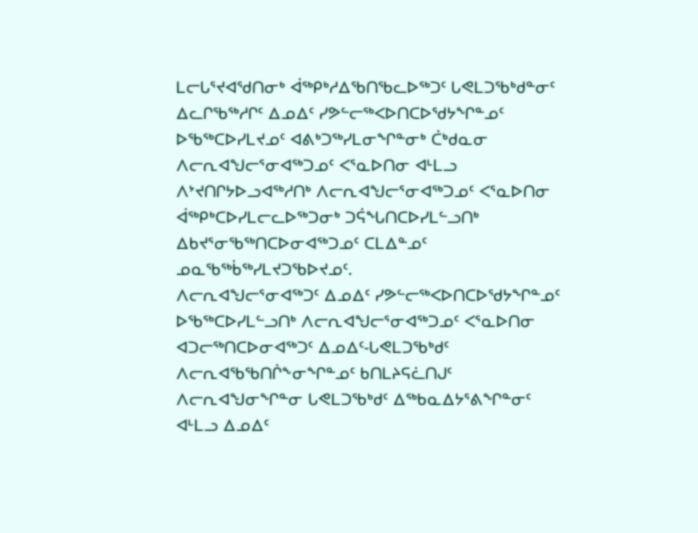ᒪᓕᒐᕐᔪᐊᖁᑎᓂᒃ ᐋᖅᑭᒃᓱᐃᖃᑎᖃᓚᐅᖅᑐᑦ ᒐᕙᒪᑐᖃᒃᑯᓐᓂᑦ ᐃᓚᒋᖃᖅᓱᒋᑦ ᐃᓄᐃᑦ ᓯᕗᓪᓕᖅᐸᐅᑎᑕᐅᖁᔭᖏᓐᓄᑦ ᐅᖃᖅᑕᐅᓯᒪᔪᓄᑦ ᐊᕕᒃᑐᖅᓯᒪᓂᖏᓐᓂᒃ ᑖᒃᑯᓇᓂ ᐱᓕᕆᐊᖑᓕᕐᓂᐊᖅᑐᓄᑦ ᐸᕐᓇᐅᑎᓂ ᐊᒻᒪᓗ ᐱᔾᔪᑎᒋᔭᐅᓗᐊᖅᓱᑎᒃ ᐱᓕᕆᐊᖑᓕᕐᓂᐊᖅᑐᓄᑦ ᐸᕐᓇᐅᑎᓂ ᐋᖅᑭᒃᑕᐅᓯᒪᓕᓚᐅᖅᑐᓂᒃ ᑐᕌᖓᑎᑕᐅᓯᒪᓪᓗᑎᒃ ᐃᑲᔪᕐᓂᖃᖅᑎᑕᐅᓂᐊᖅᑐᓄᑦ ᑕᒪᐃᓐᓄᑦ ᓄᓇᖃᖅᑳᖅᓯᒪᔪᑐᖃᐅᔪᓄᑦ.
ᐱᓕᕆᐊᖑᓕᕐᓂᐊᖅᑐᑦ ᐃᓄᐃᑦ ᓯᕗᓪᓕᖅᐸᐅᑎᑕᐅᖁᔭᖏᓐᓄᑦ ᐅᖃᖅᑕᐅᓯᒪᓪᓗᑎᒃ ᐱᓕᕆᐊᖑᓕᕐᓂᐊᖅᑐᓄᑦ ᐸᕐᓇᐅᑎᓂ ᐊᑐᓕᖅᑎᑕᐅᓂᐊᖅᑐᑦ ᐃᓄᐃᑦ-ᒐᕙᒪᑐᖃᒃᑯᑦ ᐱᓕᕆᐊᖃᖃᑎᒌᖕᓂᖏᓐᓄᑦ ᑲᑎᒪᔨᕋᓛᑎᒍᑦ ᐱᓕᕆᐊᖑᓂᖏᓐᓂ ᒐᕙᒪᑐᖃᒃᑯᑦ ᐃᖅᑲᓇᐃᔭᕐᕕᖏᓐᓂᑦ ᐊᒻᒪᓗ ᐃᓄᐃᑦ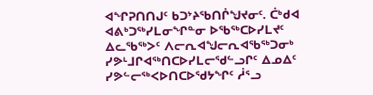ᐊᖏᕈᑎᑎᒍᑦ ᑲᑐᔾᔨᖃᑎᒌᖑᔪᓂᑦ. ᑖᒃᑯᐊ ᐊᕕᒃᑐᖅᓯᒪᓂᖏᓐᓂ ᐅᖃᖅᑕᐅᓯᒪᔪᑦ ᐃᓚᖃᖅᐳᑦ ᐱᓕᕆᐊᖑᓕᕆᐊᖃᖅᑐᓂᒃ ᓯᕗᒻᒧᒋᐊᖅᑎᑕᐅᓯᒪᓕᖁᓪᓗᒋᑦ ᐃᓄᐃᑦ ᓯᕗᓪᓕᖅᐸᐅᑎᑕᐅᖁᔭᖏᑦ ᓲᕐᓗ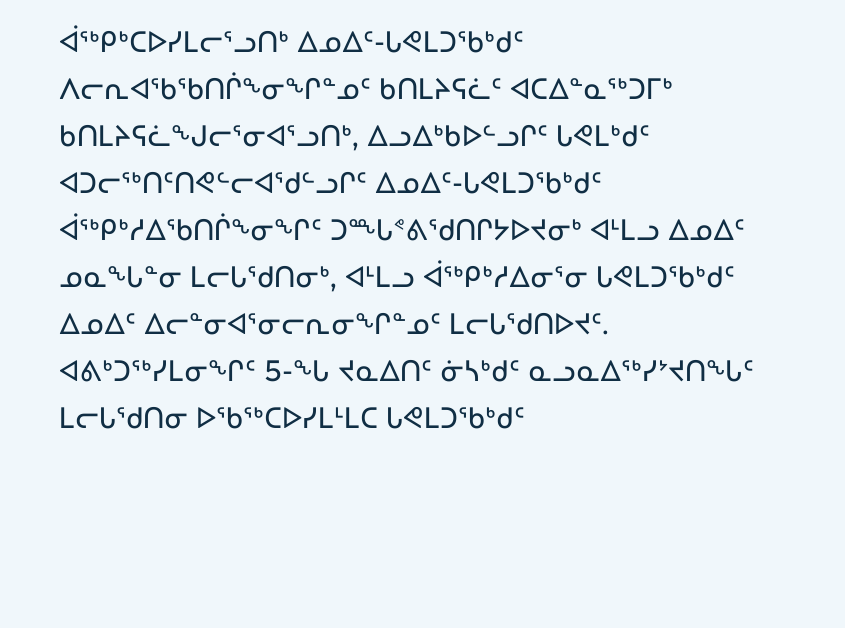ᐋᖅᑭᒃᑕᐅᓯᒪᓕᕐᓗᑎᒃ ᐃᓄᐃᑦ-ᒐᕙᒪᑐᖃᒃᑯᑦ ᐱᓕᕆᐊᖃᖃᑎᒌᖕᓂᖏᓐᓄᑦ ᑲᑎᒪᔨᕋᓛᑦ ᐊᑕᐃᓐᓇᖅᑐᒥᒃ ᑲᑎᒪᔨᕋᓛᖑᓕᕐᓂᐊᕐᓗᑎᒃ, ᐃᓗᐃᒃᑲᐅᓪᓗᒋᑦ ᒐᕙᒪᒃᑯᑦ ᐊᑐᓕᖅᑎᑦᑎᕙᓪᓕᐊᖁᓪᓗᒋᑦ ᐃᓄᐃᑦ-ᒐᕙᒪᑐᖃᒃᑯᑦ ᐋᖅᑭᒃᓱᐃᖃᑎᒌᖕᓂᖏᑦ ᑐᖖᒐᕝᕕᖁᑎᒋᔭᐅᔪᓂᒃ ᐊᒻᒪᓗ ᐃᓄᐃᑦ ᓄᓇᖓᓐᓂ ᒪᓕᒐᖁᑎᓂᒃ, ᐊᒻᒪᓗ ᐋᖅᑭᒃᓱᐃᓂᕐᓂ ᒐᕙᒪᑐᖃᒃᑯᑦ ᐃᓄᐃᑦ ᐃᓕᓐᓂᐊᕐᓂᓕᕆᓂᖏᓐᓄᑦ ᒪᓕᒐᖁᑎᐅᔪᑦ.
ᐊᕕᒃᑐᖅᓯᒪᓂᖏᑦ 5-ᖓ ᔪᓇᐃᑎᑦ ᓃᓴᒃᑯᑦ ᓇᓗᓇᐃᖅᓯᔾᔪᑎᖓᑦ ᒪᓕᒐᖁᑎᓂ ᐅᖃᖅᑕᐅᓯᒪᒻᒪᑕ ᒐᕙᒪᑐᖃᒃᑯᑦ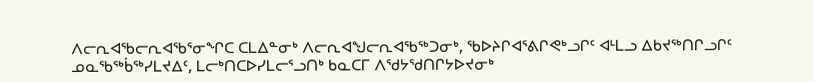ᐱᓕᕆᐊᖃᓕᕆᐊᖃᕐᓂᖏᑕ ᑕᒪᐃᓐᓂᒃ ᐱᓕᕆᐊᖑᓕᕆᐊᖃᖅᑐᓂᒃ, ᖃᐅᔨᒋᐊᕐᕕᒋᕙᒃᓗᒋᑦ ᐊᒻᒪᓗ ᐃᑲᔪᖅᑎᒋᓗᒋᑦ ᓄᓇᖃᖅᑳᖅᓯᒪᔪᐃᑦ, ᒪᓕᒃᑎᑕᐅᓯᒪᓕᕐᓗᑎᒃ ᑲᓇᑕᒥ ᐱᖁᔭᖁᑎᒋᔭᐅᔪᓂᒃ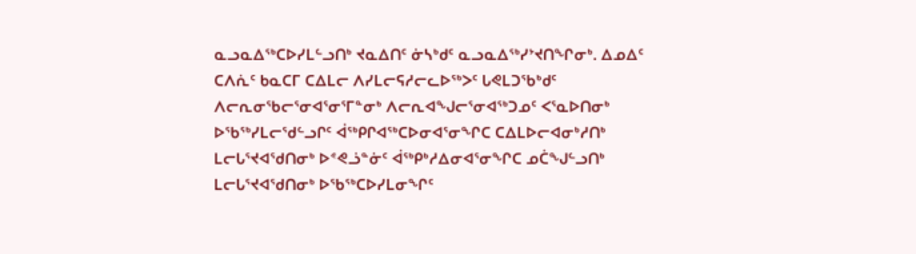ᓇᓗᓇᐃᖅᑕᐅᓯᒪᓪᓗᑎᒃ ᔪᓇᐃᑎᑦ ᓃᓴᒃᑯᑦ ᓇᓗᓇᐃᖅᓯᔾᔪᑎᖏᓂᒃ. ᐃᓄᐃᑦ ᑕᐱᕇᑦ ᑲᓇᑕᒥ ᑕᐃᒪᓕ ᐱᓯᒪᓕᕋᓱᓕᓚᐅᖅᐳᑦ ᒐᕙᒪᑐᖃᒃᑯᑦ ᐱᓕᕆᓂᖃᓕᕐᓂᐊᕐᓂᕐᒥᓐᓂᒃ ᐱᓕᕆᐊᖑᓕᕐᓂᐊᖅᑐᓄᑦ ᐸᕐᓇᐅᑎᓂᒃ ᐅᖃᖅᓯᒪᓕᖁᓪᓗᒋᑦ ᐋᖅᑭᒋᐊᖅᑕᐅᓂᐊᕐᓂᖏᑕ ᑕᐃᒪᐅᓕᐊᓂᒃᓱᑎᒃ ᒪᓕᒐᕐᔪᐊᖁᑎᓂᒃ ᐅᕝᕙᓘᓐᓃᑦ ᐋᖅᑭᒃᓱᐃᓂᐊᕐᓂᖏᑕ ᓄᑖᖑᓪᓗᑎᒃ ᒪᓕᒐᕐᔪᐊᖁᑎᓂᒃ ᐅᖃᖅᑕᐅᓯᒪᓂᖏᑦ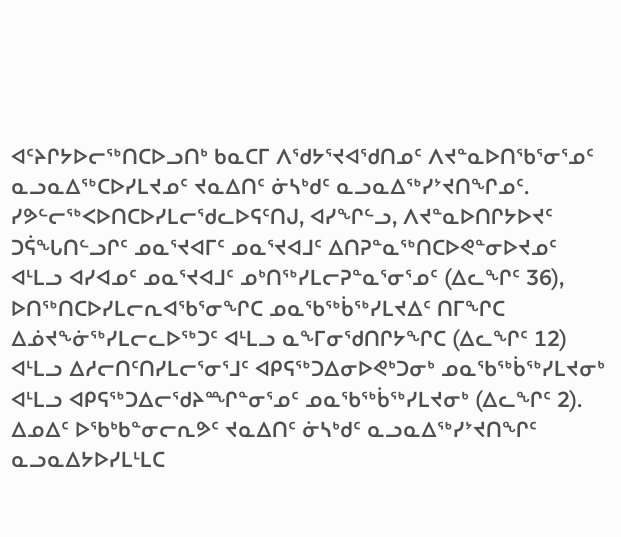ᐊᑦᔨᒋᔭᐅᓕᖅᑎᑕᐅᓗᑎᒃ ᑲᓇᑕᒥ ᐱᖁᔭᕐᔪᐊᖁᑎᓄᑦ ᐱᔪᓐᓇᐅᑎᖃᕐᓂᕐᓄᑦ ᓇᓗᓇᐃᖅᑕᐅᓯᒪᔪᓄᑦ ᔪᓇᐃᑎᑦ ᓃᓴᒃᑯᑦ ᓇᓗᓇᐃᖅᓯᔾᔪᑎᖏᓄᑦ. ᓯᕗᓪᓕᖅᐸᐅᑎᑕᐅᓯᒪᓕᖁᓚᐅᕋᑦᑎᒍ, ᐊᓯᖏᓪᓗ, ᐱᔪᓐᓇᐅᑎᒋᔭᐅᔪᑦ ᑐᕌᖓᑎᓪᓗᒋᑦ ᓄᓇᕐᔪᐊᒥᑦ ᓄᓇᕐᔪᐊᒧᑦ ᐃᑎᕈᓐᓇᖅᑎᑕᐅᕙᓐᓂᐅᔪᓄᑦ ᐊᒻᒪᓗ ᐊᓯᐊᓄᑦ ᓄᓇᕐᔪᐊᒧᑦ ᓄᒃᑎᖅᓯᒪᓕᕈᓐᓇᕐᓂᕐᓄᑦ (ᐃᓚᖏᑦ 36), ᐅᑎᖅᑎᑕᐅᓯᒪᓕᕆᐊᖃᕐᓂᖏᑕ ᓄᓇᖃᖅᑳᖅᓯᒪᔪᐃᑦ ᑎᒥᖏᑕ ᐃᓅᔪᖕᓃᖅᓯᒪᓕᓚᐅᖅᑐᑦ ᐊᒻᒪᓗ ᓇᖕᒥᓂᖁᑎᒋᔭᖏᑕ (ᐃᓚᖏᑦ 12) ᐊᒻᒪᓗ ᐃᓱᓕᑎᑦᑎᓯᒪᓕᕐᓂᕐᒧᑦ ᐊᑭᕋᖅᑐᐃᓂᐅᕙᒃᑐᓂᒃ ᓄᓇᖃᖅᑳᖅᓯᒪᔪᓂᒃ ᐊᒻᒪᓗ ᐊᑭᕋᖅᑐᐃᓕᖁᔨᖖᒋᓐᓂᕐᓄᑦ ᓄᓇᖃᖅᑳᖅᓯᒪᔪᓂᒃ (ᐃᓚᖏᑦ 2).
ᐃᓄᐃᑦ ᐅᖃᒃᑲᓐᓂᓕᕆᕗᑦ ᔪᓇᐃᑎᑦ ᓃᓴᒃᑯᑦ ᓇᓗᓇᐃᖅᓯᔾᔪᑎᖏᑦ ᓇᓗᓇᐃᔭᐅᓯᒪᒻᒪᑕ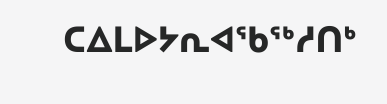ᑕᐃᒪᐅᔭᕆᐊᖃᖅᓱᑎᒃ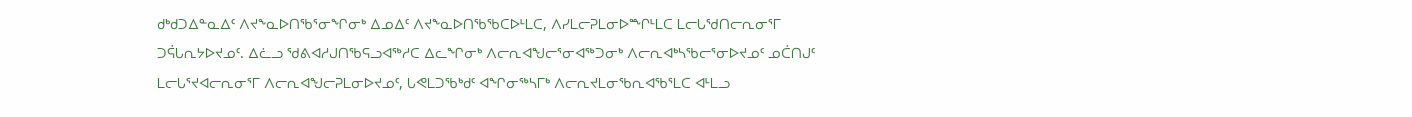ᑯᒃᑯᑐᐃᓐᓇᐃᑦ ᐱᔪᖕᓇᐅᑎᖃᕐᓂᖏᓂᒃ ᐃᓄᐃᑦ ᐱᔪᖕᓇᐅᑎᖃᖃᑕᐅᒻᒪᑕ, ᐱᓯᒪᓕᕈᒪᓂᐅᖖᒋᒻᒪᑕ ᒪᓕᒐᖁᑎᓕᕆᓂᕐᒥ ᑐᕌᒐᕆᔭᐅᔪᓄᑦ. ᐃᓛᓗ ᖁᕕᐊᓱᒍᑎᖃᕋᓗᐊᖅᓱᑕ ᐃᓚᖏᓂᒃ ᐱᓕᕆᐊᖑᓕᕐᓂᐊᖅᑐᓂᒃ ᐱᓕᕆᐊᒃᓴᖃᓕᕐᓂᐅᔪᓄᑦ ᓄᑖᑎᒍᑦ ᒪᓕᒐᕐᔪᐊᓕᕆᓂᕐᒥ ᐱᓕᕆᐊᖑᓕᕈᒪᓂᐅᔪᓄᑦ, ᒐᕙᒪᑐᖃᒃᑯᑦ ᐊᖏᓂᖅᓴᒥᒃ ᐱᓕᕆᔪᒪᓂᖃᕆᐊᖃᕐᒪᑕ ᐊᒻᒪᓗ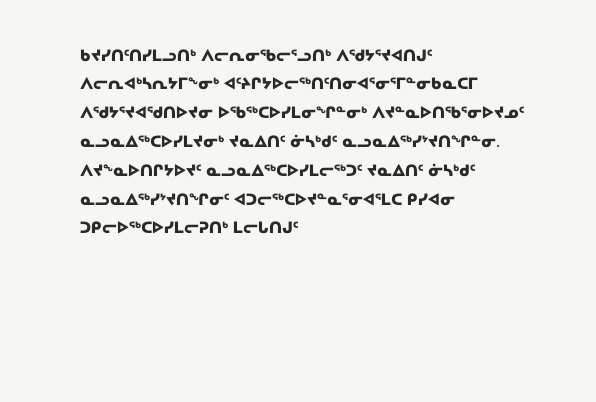ᑲᔪᓯᑎᑦᑎᓯᒪᓗᑎᒃ ᐱᓕᕆᓂᖃᓕᕐᓗᑎᒃ ᐱᖁᔭᕐᔪᐊᑎᒍᑦ ᐱᓕᕆᐊᒃᓴᕆᔭᒥᖕᓂᒃ ᐊᑦᔨᒋᔭᐅᓕᖅᑎᑦᑎᓂᐊᕐᓂᕐᒥᓐᓂᑲᓇᑕᒥ ᐱᖁᔭᕐᔪᐊᖁᑎᐅᔪᓂ ᐅᖃᖅᑕᐅᓯᒪᓂᖏᓐᓂᒃ ᐱᔪᓐᓇᐅᑎᖃᕐᓂᐅᔪᓄᑦ ᓇᓗᓇᐃᖅᑕᐅᓯᒪᔪᓂᒃ ᔪᓇᐃᑎᑦ ᓃᓴᒃᑯᑦ ᓇᓗᓇᐃᖅᓯᔾᔪᑎᖏᓐᓂ. ᐱᔪᖕᓇᐅᑎᒋᔭᐅᔪᑦ ᓇᓗᓇᐃᖅᑕᐅᓯᒪᓕᖅᑐᑦ ᔪᓇᐃᑎᑦ ᓃᓴᒃᑯᑦ ᓇᓗᓇᐃᖅᓯᔾᔪᑎᖏᓂᑦ ᐊᑐᓕᖅᑕᐅᔪᓐᓇᕐᓂᐊᕐᒪᑕ ᑭᓯᐊᓂ ᑐᑭᓕᐅᖅᑕᐅᓯᒪᓕᕈᑎᒃ ᒪᓕᒐᑎᒍᑦ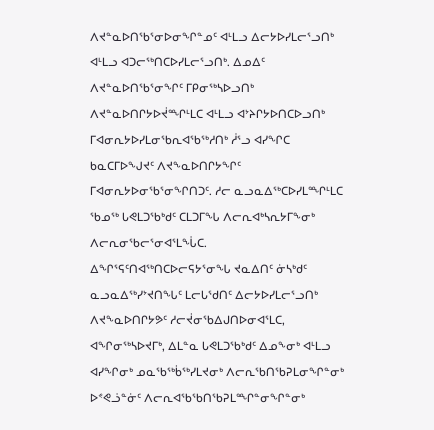ᐱᔪᓐᓇᐅᑎᖃᕐᓂᐅᓂᖏᓐᓄᑦ ᐊᒻᒪᓗ ᐃᓕᔭᐅᓯᒪᓕᕐᓗᑎᒃ ᐊᒻᒪᓗ ᐊᑐᓕᖅᑎᑕᐅᓯᒪᓕᕐᓗᑎᒃ. ᐃᓄᐃᑦ ᐱᔪᓐᓇᐅᑎᖃᕐᓂᖏᑦ ᒥᑭᓂᖅᓴᐅᓗᑎᒃ ᐱᔪᓐᓇᐅᑎᒋᔭᐅᔫᖖᒋᒻᒪᑕ ᐊᒻᒪᓗ ᐊᔾᔨᒋᔭᐅᑎᑕᐅᓗᑎᒃ ᒥᐊᓂᕆᔭᐅᓯᒪᓂᖃᕆᐊᖃᖅᓱᑎᒃ ᓲᕐᓗ ᐊᓯᖏᑕ ᑲᓇᑕᒥᐅᖑᔪᑦ ᐱᔪᖕᓇᐅᑎᒋᔭᖏᑦ ᒥᐊᓂᕆᔭᐅᓂᖃᕐᓂᖏᑎᑐᑦ. ᓱᓕ ᓇᓗᓇᐃᖅᑕᐅᓯᒪᖖᒋᒻᒪᑕ ᖃᓄᖅ ᒐᕙᒪᑐᖃᒃᑯᑦ ᑕᒪᑐᒥᖓ ᐱᓕᕆᐊᒃᓴᕆᔭᒥᖕᓂᒃ ᐱᓕᕆᓂᖃᓕᕐᓂᐊᕐᒪᖔᑕ.
ᐃᖏᕐᕋᑦᑎᐊᖅᑎᑕᐅᓕᕋᔭᕐᓂᖓ ᔪᓇᐃᑎᑦ ᓃᓴᒃᑯᑦ ᓇᓗᓇᐃᖅᓯᔾᔪᑎᖓᑦ ᒪᓕᒐᖁᑎᑦ ᐃᓕᔭᐅᓯᒪᓕᕐᓗᑎᒃ ᐱᔪᖕᓇᐅᑎᒋᔭᕗᑦ ᓱᓕᔫᓂᖃᐃᒍᑎᐅᓂᐊᕐᒪᑕ, ᐊᖏᓂᖅᓴᐅᔪᒥᒃ, ᐃᒪᓐᓇ ᒐᕙᒪᑐᖃᒃᑯᑦ ᐃᓄᖕᓂᒃ ᐊᒻᒪᓗ ᐊᓯᖏᓂᒃ ᓄᓇᖃᖅᑳᖅᓯᒪᔪᓂᒃ ᐱᓕᕆᖃᑎᖃᕈᒪᓂᖏᓐᓂᒃ ᐅᕝᕙᓘᓐᓃᑦ ᐱᓕᕆᐊᖃᖃᑎᖃᕈᒪᖖᒋᓐᓂᖏᓐᓂᒃ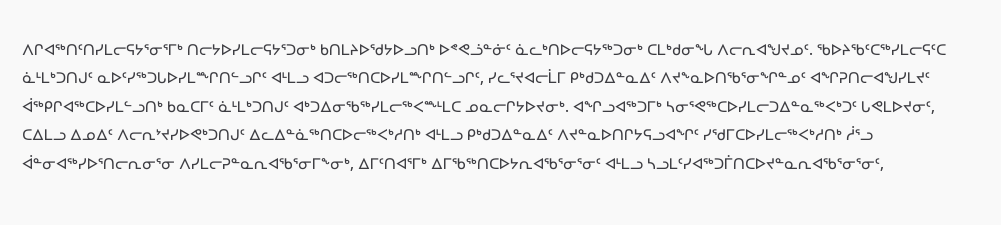ᐱᒋᐊᖅᑎᑦᑎᓯᒪᓕᕋᔭᕐᓂᕐᒥᒃ ᑎᓕᔭᐅᓯᒪᓕᕋᔭᕐᑐᓂᒃ ᑲᑎᒪᔨᐅᖁᔭᐅᓗᑎᒃ ᐅᕝᕙᓘᓐᓃᑦ ᓈᓚᒃᑎᐅᓕᕋᔭᖅᑐᓂᒃ ᑕᒪᒃᑯᓂᖓ ᐱᓕᕆᐊᖑᔪᓄᑦ. ᖃᐅᔨᖃᑦᑕᖅᓯᒪᓕᕋᑦᑕ ᓈᒻᒪᒃᑐᑎᒍᑦ ᓇᐅᑦᓯᖅᑐᒐᐅᓯᒪᖖᒋᑎᓪᓗᒋᑦ ᐊᒻᒪᓗ ᐊᑐᓕᖅᑎᑕᐅᓯᒪᖖᒋᑎᓪᓗᒋᑦ, ᓯᓚᕐᔪᐊᓕᒫᒥ ᑭᒃᑯᑐᐃᓐᓇᐃᑦ ᐱᔪᖕᓇᐅᑎᖃᕐᓂᖏᓐᓄᑦ ᐊᖏᕈᑎᓕᐊᖑᓯᒪᔪᑦ ᐋᖅᑭᒋᐊᖅᑕᐅᓯᒪᓪᓗᑎᒃ ᑲᓇᑕᒥᑦ ᓈᒻᒪᒃᑐᑎᒍᑦ ᐊᒃᑐᐃᓂᖃᖅᓯᒪᓕᖅᐸᖖᒻᒪᑕ ᓄᓇᓕᒋᔭᐅᔪᓂᒃ. ᐊᖏᓗᐊᖅᑐᒥᒃ ᓴᓂᕐᕙᖅᑕᐅᓯᒪᓕᑐᐃᓐᓇᖅᐸᒃᑐᑦ ᒐᕙᒪᐅᔪᓂᑦ, ᑕᐃᒪᓗ ᐃᓄᐃᑦ ᐱᓕᕆᔾᔪᓯᐅᕙᒃᑐᑎᒍᑦ ᐃᓚᐃᓐᓈᖅᑎᑕᐅᓕᖅᐸᒃᓱᑎᒃ ᐊᒻᒪᓗ ᑭᒃᑯᑐᐃᓐᓇᐃᑦ ᐱᔪᓐᓇᐅᑎᒋᔭᕋᓗᐊᖏᑦ ᓯᖁᒥᑕᐅᓯᒪᓕᖅᐸᒃᓱᑎᒃ ᓲᕐᓗ ᐋᓐᓂᐊᖅᓯᐅᕐᑎᓕᕆᓂᕐᓂ ᐱᓯᒪᓕᕈᓐᓇᕆᐊᖃᕐᓂᒥᖕᓂᒃ, ᐃᒥᑦᑎᐊᕐᒥᒃ ᐃᒥᖃᖅᑎᑕᐅᔭᕆᐊᖃᕐᓂᕐᓂᑦ ᐊᒻᒪᓗ ᓴᓗᒪᑦᓯᐊᖅᑐᒦᑎᑕᐅᔪᓐᓇᕆᐊᖃᕐᓂᕐᓂᑦ,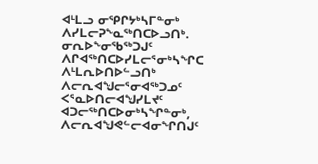ᐊᒻᒪᓗ ᓂᕿᒋᔭᒃᓴᒥᓐᓂᒃ ᐱᓯᒪᓕᕈᖕᓇᖅᑎᑕᐅᓗᑎᒃ.
ᓂᕆᐅᖕᓂᖃᖅᑐᒍᑦ ᐱᒋᐊᖅᑎᑕᐅᓯᒪᓕᕐᓂᒃᓴᖏᑕ ᐱᒻᒪᕆᐅᑎᐅᓪᓗᑎᒃ ᐱᓕᕆᐊᖑᓕᕐᓂᐊᖅᑐᓄᑦ ᐸᕐᓇᐅᑎᓕᐊᖑᓯᒪᔪᑦ ᐊᑐᓕᖅᑎᑕᐅᓂᒃᓴᖏᓐᓂᒃ, ᐱᓕᕆᐊᖑᕙᓪᓕᐊᓂᖏᑎᒍᑦ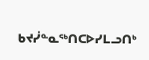ᑲᔪᓰᓐᓇᖅᑎᑕᐅᓯᒪᓗᑎᒃ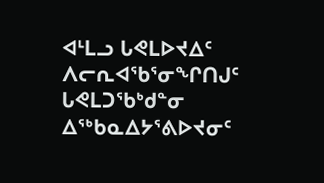ᐊᒻᒪᓗ ᒐᕙᒪᐅᔪᐃᑦ ᐱᓕᕆᐊᖃᕐᓂᖏᑎᒍᑦ ᒐᕙᒪᑐᖃᒃᑯᓐᓂ ᐃᖅᑲᓇᐃᔭᕐᕕᐅᔪᓂᑦ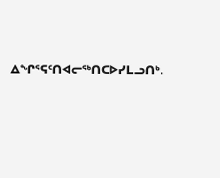ᐃᖏᕐᕋᑦᑎᐊᓕᖅᑎᑕᐅᓯᒪᓗᑎᒃ.